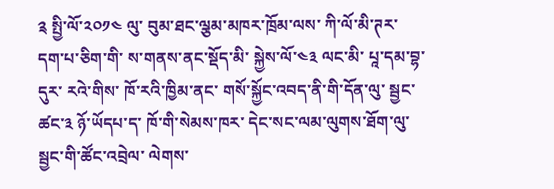༉ སྤྱི་ལོ་༢༠༡༤ ལུ་ བུམ་ཐང་ལྕམ་མཁར་ཁྲོམ་ལས་ ཀི་ལོ་མི་ཊར་དག་པ་ཅིག་གི་ ས་གནས་ནང་སྡོད་མི་ སྐྱེས་ལོ་༤༣ ལང་མི་ པཱ་དམ་བྷ་དུར་ རའེ་གིས་ ཁོ་རའི་ཁྱིམ་ནང་ གསོ་སྐྱོང་འབད་ནི་གི་དོན་ལུ་ སྦྱང་ཚང་༣ ཉོ་ཡོདཔ་ད་ ཁོ་གི་སེམས་ཁར་ དེང་སང་ལམ་ལུགས་ཐོག་ལུ་ སྦྱང་གི་ཚོང་འབྲེལ་ ལེགས་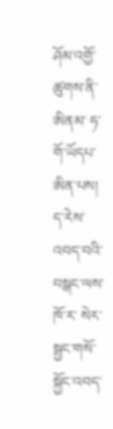ཤོམ་འགྱོ་ཚུགས་ནི་ཨིནམ་ ཧ་གོ་ཡོདཔ་ཨིན་པས།
ད་རེས་འབད་བའི་བསྒང་ལས་ ཁོ་ར་ སེར་སྦྱང་གསོ་སྐྱོང་འབད་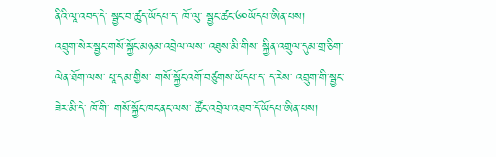ནིའི་ལཱ་འབད་དེ་ སྦྱང་བ་ཚུད་ཡོདཔ་ད་ ཁོ་ལུ་ སྦྱང་ཚང་༦༠ཡོདཔ་ཨིན་པས།
འབྲུག་སེར་སྦྱང་གསོ་སྐྱོང་མཉམ་འབྲེལ་ལས་ འཐུས་མི་གིས་ སྐྱིན་འགྲུལ་དུམ་གྲ་ཅིག་ ལེན་ཐོག་ལས་ པཱ་དམ་གྱིས་ གསོ་སྐྱོང་འགོ་བཙུགས་ཡོདཔ་ད་ ད་རེས་ འབྲུག་གི་སྦྱང་ཟེར་མི་དེ་ ཁོ་གི་ གསོ་སྐྱོང་ཁང་ནང་ལས་ ཚོང་འབྲེལ་འཐབ་དོ་ཡོདཔ་ཨིན་པས།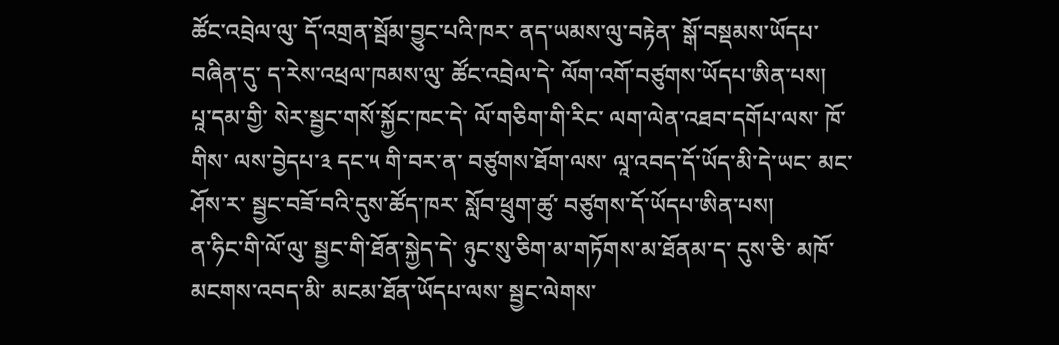ཚོང་འབྲེལ་ལུ་ དོ་འགྲན་སྦོམ་བྱུང་པའི་ཁར་ ནད་ཡམས་ལུ་བརྟེན་ སྒོ་བསྡམས་ཡོདཔ་བཞིན་དུ་ ད་རེས་འཕྲལ་ཁམས་ལུ་ ཚོང་འབྲེལ་དེ་ ལོག་འགོ་བཙུགས་ཡོདཔ་ཨིན་པས།
པཱ་དམ་གྱི་ སེར་སྦྱང་གསོ་སྐྱོང་ཁང་དེ་ ལོ་གཅིག་གི་རིང་ ལག་ལེན་འཐབ་དགོཔ་ལས་ ཁོ་གིས་ ལས་བྱེདཔ་༣ དང་༥ གི་བར་ན་ བཙུགས་ཐོག་ལས་ ལཱ་འབད་དོ་ཡོད་མི་དེ་ཡང་ མང་ཤོས་ར་ སྦྱང་བཟོ་བའི་དུས་ཚོད་ཁར་ སློབ་ཕྲུག་ཚུ་ བཙུགས་དོ་ཡོདཔ་ཨིན་པས།
ན་ཧིང་གི་ལོ་ལུ་ སྦྱང་གི་ཐོན་སྐྱེད་དེ་ ཉུང་སུ་ཅིག་མ་གཏོགས་མ་ཐོནམ་ད་ དུས་ཅི་ མཁོ་མངགས་འབད་མི་ མངམ་ཐོན་ཡོདཔ་ལས་ སྦྱང་ལེགས་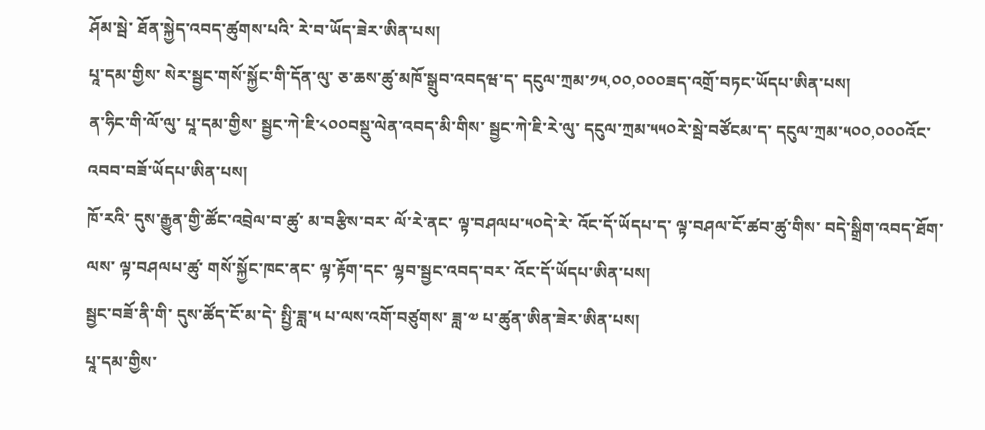ཤོམ་སྦེ་ ཐོན་སྐྱེད་འབད་ཚུགས་པའི་ རེ་བ་ཡོད་ཟེར་ཨིན་པས།
པཱ་དམ་གྱིས་ སེར་སྦྱང་གསོ་སྐྱོང་གི་དོན་ལུ་ ཅ་ཆས་ཚུ་མཁོ་སྒྲུབ་འབདཝ་ད་ དངུལ་ཀྲམ་༡༥,༠༠,༠༠༠ཟད་འགྲོ་བཏང་ཡོདཔ་ཨིན་པས།
ན་ཧིང་གི་ལོ་ལུ་ པཱ་དམ་གྱིས་ སྦྱང་ཀེ་ཇི་༨༠༠བསྡུ་ལེན་འབད་མི་གིས་ སྦྱང་ཀེ་ཇི་རེ་ལུ་ དངུལ་ཀྲམ་༥༥༠རེ་སྦེ་བཙོངམ་ད་ དངུལ་ཀྲམ་༥༠༠,༠༠༠འོང་འབབ་བཟོ་ཡོདཔ་ཨིན་པས།
ཁོ་རའི་ དུས་རྒྱུན་གྱི་ཚོང་འབྲེལ་བ་ཚུ་ མ་བརྩིས་བར་ ལོ་རེ་ནང་ ལྟ་བཤལཔ་༥༠དེ་རེ་ འོང་དོ་ཡོདཔ་ད་ ལྟ་བཤལ་ངོ་ཚབ་ཚུ་གིས་ བདེ་སྒྲིག་འབད་ཐོག་ལས་ ལྟ་བཤལཔ་ཚུ་ གསོ་སྐྱོང་ཁང་ནང་ ལྟ་རྟོག་དང་ ལྷབ་སྦྱང་འབད་བར་ འོང་དོ་ཡོདཔ་ཨིན་པས།
སྦྱང་བཟོ་ནི་གི་ དུས་ཚོད་ངོ་མ་དེ་ སྤྱི་ཟླ་༥ པ་ལས་འགོ་བཙུགས་ ཟླ་༧ པ་ཚུན་ཨིན་ཟེར་ཨིན་པས།
པཱ་དམ་གྱིས་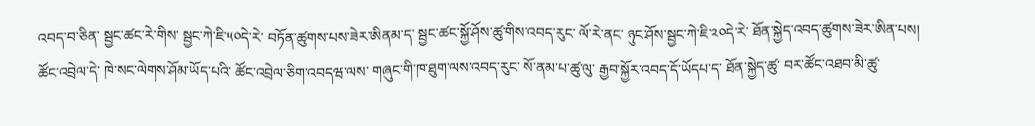འབད་བ་ཅིན་ སྦྱང་ཚང་རེ་གིས་ སྦྱང་ཀེ་ཇི་༥༠དེ་རེ་ བཏོན་ཚུགས་པས་ཟེར་ཨིནམ་ད་ སྦྱང་ཚང་སྐྱོ་ཤོས་ཚུ་གིས་འབད་རུང་ ལོ་རེ་ནང་ ཉུང་ཤོས་སྦྱང་ཀེ་ཇི་༢༠དེ་རེ་ ཐོན་སྐྱེད་འབད་ཚུགས་ཟེར་ཨིན་པས།
ཚོང་འབྲེལ་དེ་ ཁེ་སང་ལེགས་ཤོམ་ཡོད་པའི་ ཚོང་འབྲེལ་ཅིག་འབདཝ་ལས་ གཞུང་གི་ཁ་ཐུག་ལས་འབད་རུང་ སོ་ནམ་པ་ཚུ་ལུ་ རྒྱབ་སྐྱོར་འབད་དོ་ཡོདཔ་ད་ ཐོན་སྐྱེད་ཚུ་ བར་ཚོང་འཐབ་མི་ཚུ་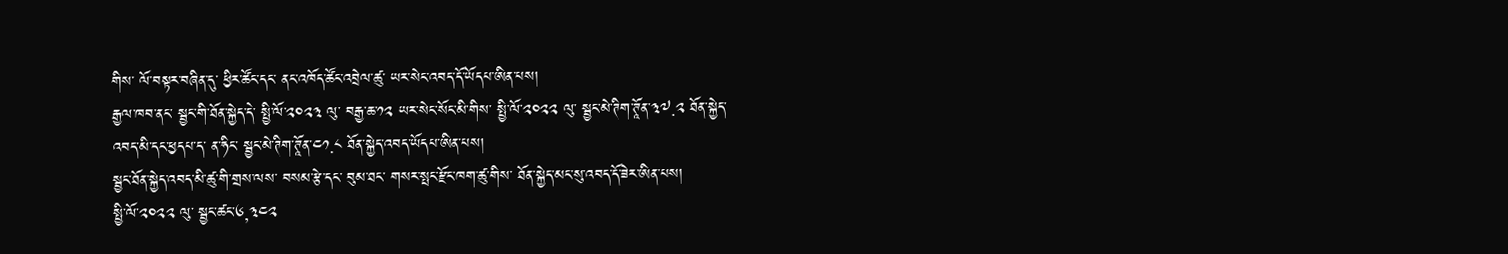གིས་ ལོ་བསྟར་བཞིན་དུ་ ཕྱིར་ཚོང་དང་ ནང་འཁོད་ཚོང་འབྲེལ་ཚུ་ ཡར་སེང་འབད་དོ་ཡོདཔ་ཨིན་པས།
རྒྱལ་ཁབ་ནང་ སྦྱང་གི་ཐོན་སྐྱེད་དེ་ སྤྱི་ལོ་༢༠༢༣ ལུ་ བརྒྱ་ཆ་༡༢ ཡར་སེང་སོང་མི་གིས་ སྤྱི་ལོ་༢༠༢༢ ལུ་ སྦྱང་མེ་ཊིག་ཊཱོན་༣༧.༢ ཐོན་སྐྱེད་འབད་མི་དང་ཕྱདཔ་ད་ ན་ཧིང་ སྦྱང་མེ་ཊིག་ཊཱོན་༤༡.༨ ཐོན་སྐྱེད་འབད་ཡོདཔ་ཨིན་པས།
སྦྱང་ཐོན་སྐྱེད་འབད་མི་ཚུ་གི་གྲས་ལས་ བསམ་རྩེ་དང་ བུམ་ཐང་ གསར་སྤང་རྫོང་ཁག་ཚུ་གིས་ ཐོན་སྐྱེད་མང་སུ་འབད་དོ་ཟེར་ཨིན་པས།
སྤྱི་ལོ་༢༠༢༢ ལུ་ སྦྱང་ཚང་༦,༣༤༢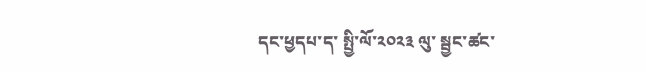དང་ཕྱདཔ་ད་ སྤྱི་ལོ་༢༠༢༣ ལུ་ སྦྱང་ཚང་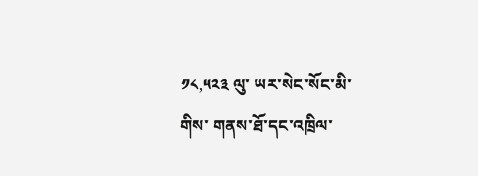༡༨,༥༢༣ ལུ་ ཡར་སེང་སོང་མི་གིས་ གནས་ཐོ་དང་འཁྲིལ་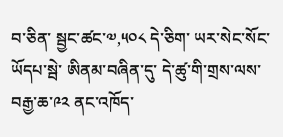བ་ཅིན་ སྦྱང་ཚང་༧,༥༠༨ དེ་ཅིག་ ཡར་སེང་སོང་ཡོདཔ་སྦེ་ ཨིནམ་བཞིན་དུ་ དེ་ཚུ་གི་གྲས་ལས་ བརྒྱ་ཆ་༩༢ ནང་འཁོད་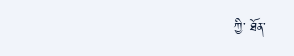ཀྱི་ ཐོན་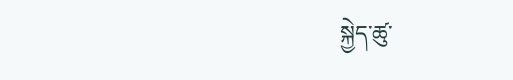སྐྱེད་ཚུ་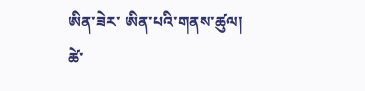ཨིན་ཟེར་ ཨིན་པའི་གནས་ཚུལ།
ཚེ་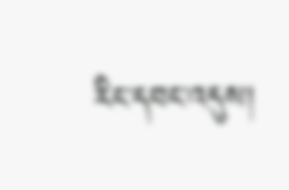རིང་དབང་འདུས།